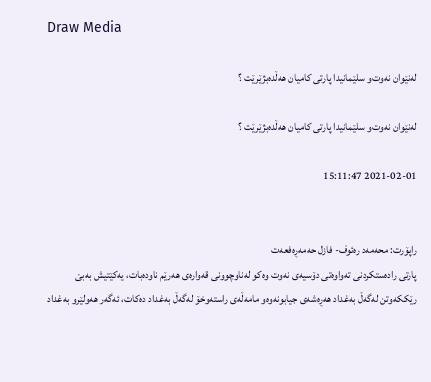Draw Media

لەنێوان نەوت‌و سلێمانیدا پارتی كامیان هەڵدەبژێرێت ؟

لەنێوان نەوت‌و سلێمانیدا پارتی كامیان هەڵدەبژێرێت ؟

2021-02-01 15:11:47


راپۆرت: محەمەد رەئوف- فازل حەمەڕەفعەت
پارتی رادەستكردنی تەواوەتی دۆسیەی نەوت وەكو لەناوچوونی قەوارەی هەرێم ناودەبات، یەكێتیش بەبێ رێككەوتن لەگەڵ بەغداد هەڕەشەی جیابونەوە‌و مامەڵەی راستەوخۆ لەگەڵ بەغداد دەكات، ئەگەر هەولێرو بەغداد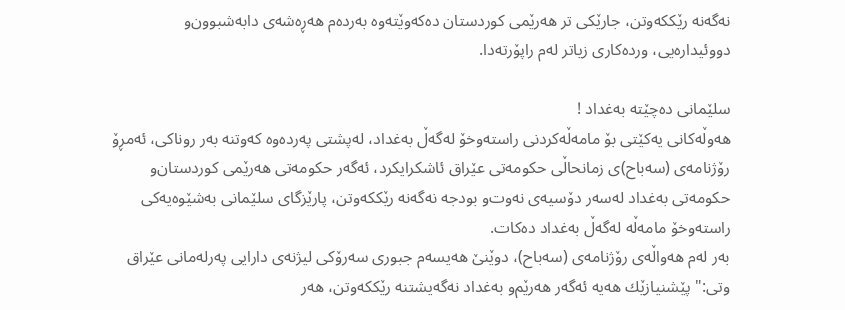نەگەنە رێككەوتن، جارێكی تر هەرێمی كوردستان دەكەوێتەوە بەردەم هەڕەشەی دابەشبوون‌و دووئیدارەیی، وردەكاری زیاتر لەم راپۆرتەدا.

سلێمانی دەچێتە بەغداد !
هەوڵەكانی یەكێتی بۆ مامەڵەكردنی راستەوخۆ لەگەڵ بەغداد، لەپشتی پەردەوە كەوتنە بەر روناكی، ئەمڕۆ رۆژنامەی (سەباح)ی زمانحاڵی حكومەتی عێراق ئاشكرایكرد، ئەگەر حكومەتی هەرێمی كوردستان‌و حكومەتی بەغداد لەسەر دۆسیەی نەوت‌و بودجە نەگەنە رێككەوتن، پارێزگای سلێمانی بەشێوەیەكی راستەوخۆ مامەڵە لەگەڵ بەغداد دەكات.
بەر لەم هەواڵەی رۆژنامەی (سەباح)، دوێنێ هەیسەم جبوری سەرۆكی لیژنەی دارایی پەرلەمانی عێراق وتی:" پێشنیازێك هەیە ئەگەر هەرێم‌و بەغداد نەگەیشتنە رێككەوتن، هەر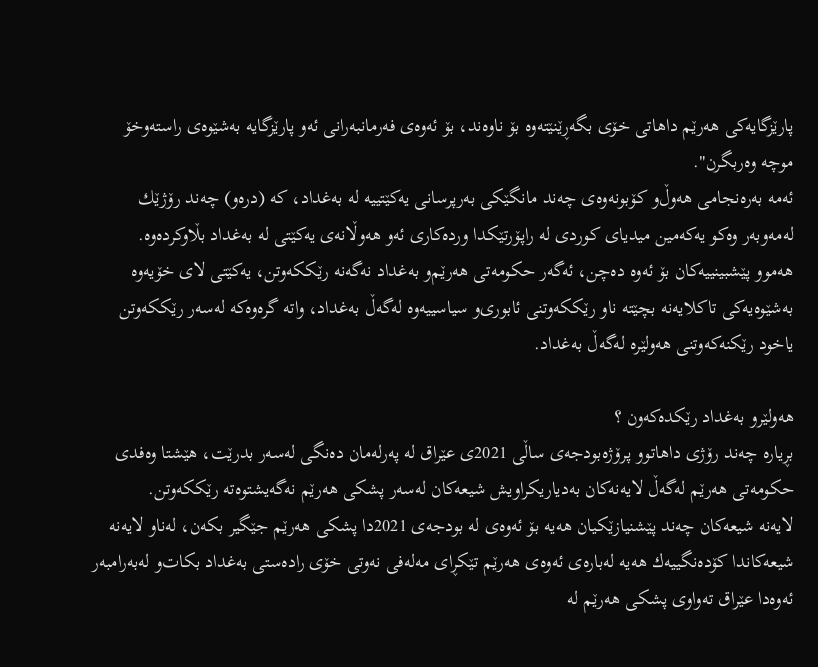پارێزگایەكی هەرێم داهاتی خۆی بگەڕێنێتەوە بۆ ناوەند، بۆ ئەوەی فەرمانبەرانی ئەو پارێزگایە بەشێوەی راستەوخۆ موچە وەربگرن".
ئەمە بەرەنجامی هەوڵ‌و كۆبونەوەی چەند مانگێكی بەرپرسانی یەكێتییە لە بەغداد، كە (درەو) چەند رۆژێك لەمەوبەر وەكو یەكەمین میدیای كوردی لە راپۆرتێكدا وردەكاری ئەو هەوڵانەی یەكێتی لە بەغداد بڵاوكردەوە.
هەموو پێشبینییەكان بۆ ئەوە دەچن، ئەگەر حكومەتی هەرێم‌و بەغداد نەگەنە رێككەوتن، یەكێتی لای خۆیەوە بەشێوەیەكی تاكلایەنە بچێتە ناو رێككەوتنی ئابوری‌و سیاسییەوە لەگەڵ بەغداد، واتە گرەوەكە لەسەر رێككەوتن یاخود رێكنەكەوتنی هەولێرە لەگەڵ بەغداد.

هەولێرو بەغداد رێكدەكەون ؟
بڕیارە چەند رۆژی داهاتوو پرۆژەبودجەی ساڵی 2021ی عێراق لە پەرلەمان دەنگی لەسەر بدرێت، هێشتا وەفدی حكومەتی هەرێم لەگەڵ لایەنەكان بەدیاریكراویش شیعەكان لەسەر پشكی هەرێم نەگەیشتوەتە رێككەوتن.
لایەنە شیعەكان چەند پێشنیازێكیان هەیە بۆ ئەوەی لە بودجەی 2021دا پشكی هەرێم جێگیر بكەن، لەناو لایەنە شیعەكاندا كۆدەنگییەك هەیە لەبارەی ئەوەی هەرێم تێكڕای مەلەفی نەوتی خۆی رادەستی بەغداد بكات‌و لەبەرامبەر ئەوەدا عێراق تەواوی پشكی هەرێم لە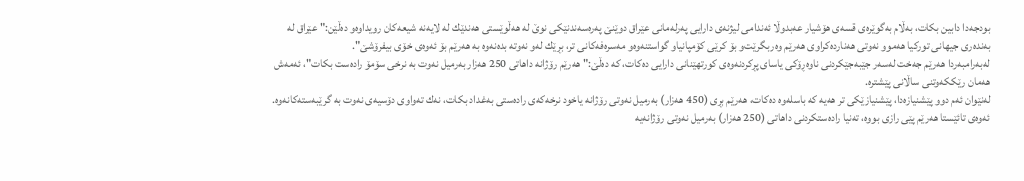بودجەدا دابین بكات، بەڵام بەگوێرەی قسەی هۆشیار عەبدوڵا ئەندامی لیژنەی دارایی پەرلەمانی عێراق دوێنێ پەرەسەندنێكی نوێ لە هەڵوێستی هەندێك لە لایەنە شیعەكان رویداوە‌و دەڵێن:" عێراق لە بەندەری جیهانی توركیا هەموو نەوتی هەناردەكراوی هەرێم وەربگرێت‌و بۆ كرێی كۆمپانیا‌و گواستنەوە‌و مەسرەفەكانی تر، بڕێك لەو نەوتە بدەنەوە بە هەرێم بۆ ئەوەی خۆی بیفرۆشێ".
لەبەرامبەردا هەرێم جەخت لەسەر جێبەجێكردنی ناوەڕۆكی یاسای پڕكردنەوەی كورتهێنانی دارایی دەكات، كە دەڵێ:" هەرێم رۆژانە داهاتی 250 هەزار بەرمیل نەوت بە نرخی سۆمۆ رادەست بكات"، ئەمەش هەمان رێككەوتنی ساڵانی پێشترە.
لەنێوان ئەم دوو پێشنیازەدا، پێشنیازێكی تر هەیە كە باسلەوە دەكات، هەرێم بڕی (450 هەزار) بەرمیل نەوتی رۆژانە یاخود نرخەكەی رادەستی بەغداد بكات، نەك تەواوی دۆسیەی نەوت بە گرێبەستەكانەوە.
ئەوەی تائێستا هەرێم پێی رازی بووە، تەنیا رادەستكردنی داهاتی (250 هەزار) بەرمیل نەوتی رۆژانەیە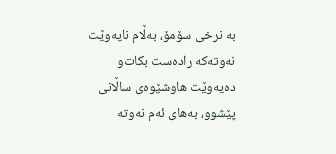بە نرخی سۆمۆ، بەڵام نایەوێت نەوتەكە رادەست بكات‌و دەیەوێت هاوشێوەی ساڵانی پێشوو، بەهای ئەم نەوتە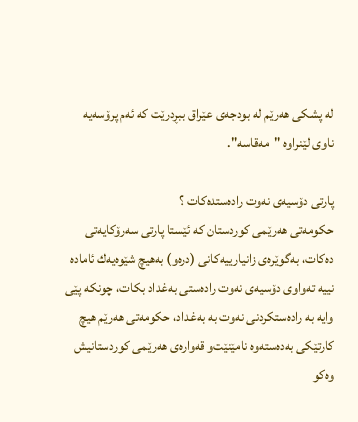لە پشكی هەرێم لە بودجەی عێراق ببڕدرێت كە ئەم پرۆسەیە ناوی لێنراوە "مەقاسە".

پارتی دۆسیەی نەوت رادەستدەكات ؟
حكومەتی هەرێمی كوردستان كە ئێستا پارتی سەرۆكایەتی دەكات، بەگوێرەی زانیارییەكانی (درەو) بەهیچ شێوەیەك ئامادە نییە تەواوی دۆسیەی نەوت رادەستی بەغداد بكات، چونكە پێی وایە بە رادەستكردنی نەوت بە بەغداد، حكومەتی هەرێم هیچ كارتێكی بەدەستەوە نامێنێت‌و قەوارەی هەرێمی كوردستانیش وەكو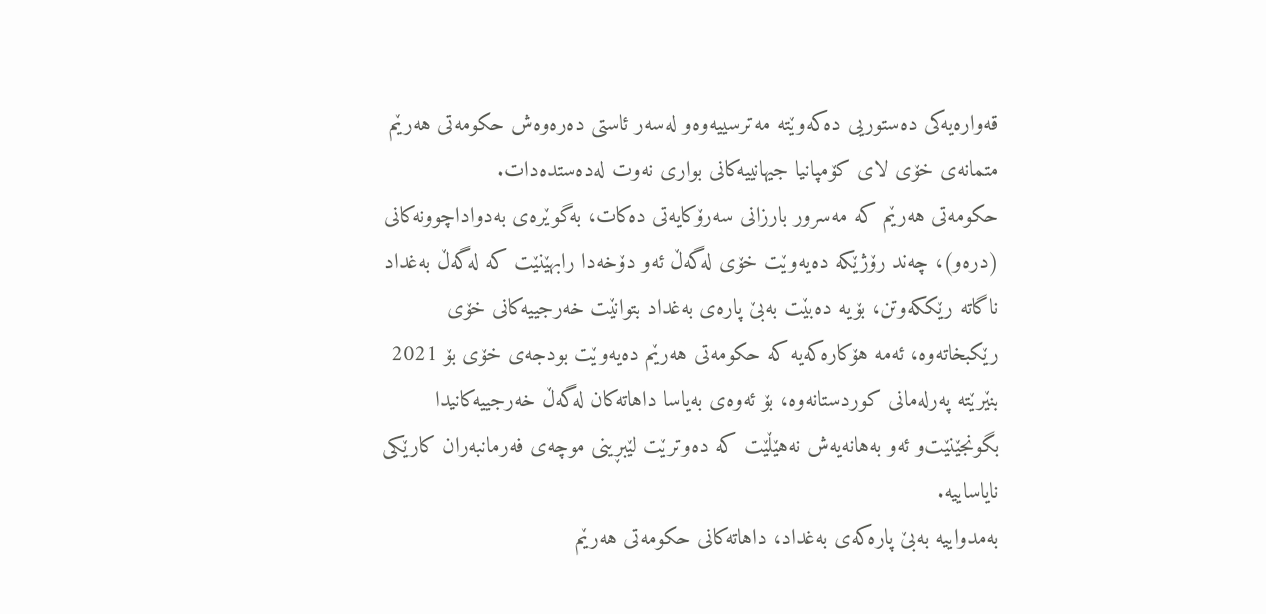قەوارەیەكی دەستوریی دەكەوێتە مەترسییەوە‌و لەسەر ئاستی دەرەوەش حكومەتی هەرێم متمانەی خۆی لای كۆمپانیا جیهانییەكانی بواری نەوت لەدەستدەدات.
حكومەتی هەرێم كە مەسرور بارزانی سەرۆكایەتی دەكات، بەگوێرەی بەدواداچوونەكانی (درەو)، چەند رۆژێكە دەیەوێت خۆی لەگەڵ ئەو دۆخەدا رابهێنێت كە لەگەڵ بەغداد ناگاتە رێككەوتن، بۆیە دەبێت بەبێ پارەی بەغداد بتوانێت خەرجییەكانی خۆی رێكبخاتەوە، ئەمە هۆكارەكەیە كە حكومەتی هەرێم دەیەوێت بودجەی خۆی بۆ 2021 بنێرێتە پەرلەمانی كوردستانەوە، بۆ ئەوەی بەیاسا داهاتەكان لەگەڵ خەرجییەكانیدا بگونجێنێت‌و ئەو بەهانەیەش نەهێڵێت كە دەوترێت لێبڕینی موچەی فەرمانبەران كارێكی نایاساییە.
بەمدواییە بەبێ پارەكەی بەغداد، داهاتەكانی حكومەتی هەرێم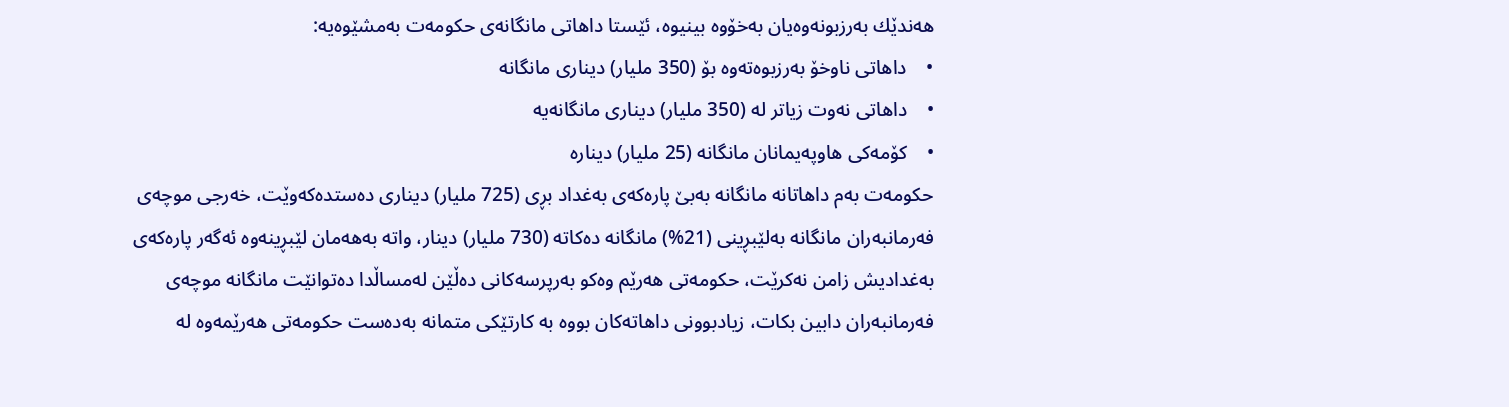هەندێك بەرزبونەوەیان بەخۆوە بینیوە، ئێستا داهاتی مانگانەی حكومەت بەمشێوەیە:
•    داهاتی ناوخۆ بەرزبوەتەوە بۆ (350 ملیار) دیناری مانگانە
•    داهاتی نەوت زیاتر لە (350 ملیار) دیناری مانگانەیە
•    كۆمەكی هاوپەیمانان مانگانە (25 ملیار) دینارە
حكومەت بەم داهاتانە مانگانە بەبێ پارەكەی بەغداد بڕی (725 ملیار) دیناری دەستدەكەوێت، خەرجی موچەی فەرمانبەران مانگانە بەلێبڕینی (21%) مانگانە دەكاتە (730 ملیار) دینار، واتە بەهەمان لێبڕینەوە ئەگەر پارەكەی بەغدادیش زامن نەكرێت، حكومەتی هەرێم وەكو بەرپرسەكانی دەڵێن لەمساڵدا دەتوانێت مانگانە موچەی فەرمانبەران دابین بكات، زیادبوونی داهاتەكان بووە بە كارتێكی متمانە بەدەست حكومەتی هەرێمەوە لە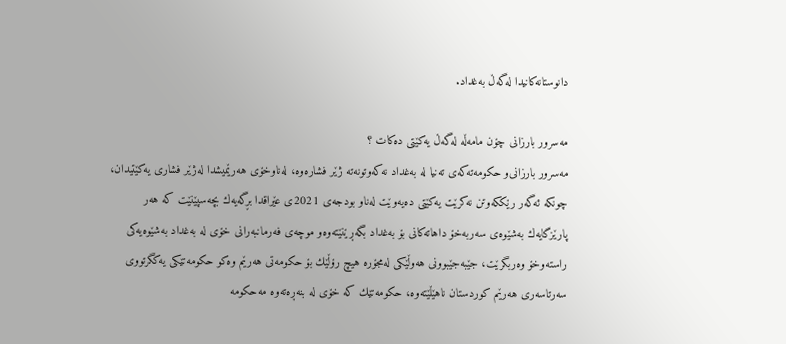دانوستانەكانیدا لەگەڵ بەغداد.

مەسرور بارزانی چۆن مامەڵە لەگەڵ یەكێتی دەكات ؟
مەسرور بارزانی‌و حكومەتەكەی تەنیا لە بەغداد نەكەوتونەتە ژێر فشارەوە، لەناوخۆی هەرێمیشدا لەژێر فشاری یەكێتیدان، چونكە ئەگەر رێككەوتن نەكرێت یەكێتی دەیەوێت لەناو بودجەی 2021ی عێراقدا بڕگەیەك بچەسپێنێت كە هەر پارێزگایەك بەشێوەی سەربەخۆ داهاتەكانی بۆ بەغداد بگەڕێنێتەوە‌و موچەی فەرمانبەرانی خۆی لە بەغداد بەشێوەیەكی راستەوخۆ وەربگرێت، جێبەجێبوونی هەوڵێكی لەمجۆرە هیچ رۆڵێك بۆ حكومەتی هەرێم وەكو حكومەتێكی یەكگرتووی سەرتاسەری هەرێم كوردستان ناهێڵێتەوە، حكومەتێك كە خۆی لە بنەڕەتەوە مەحكومە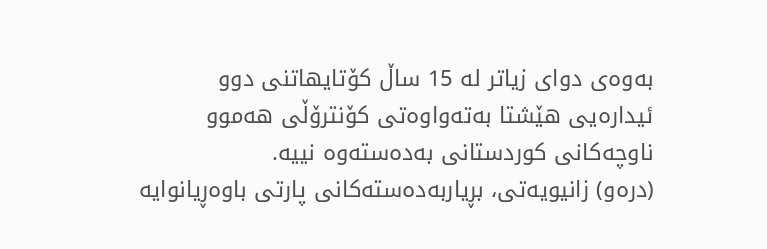بەوەی دوای زیاتر لە 15 ساڵ كۆتایهاتنی دوو ئیدارەیی هێشتا بەتەواوەتی كۆنترۆڵی هەموو ناوچەكانی كوردستانی بەدەستەوە نییە.
(درەو) زانیویەتی، بڕیاربەدەستەكانی پارتی باوەڕیانوایە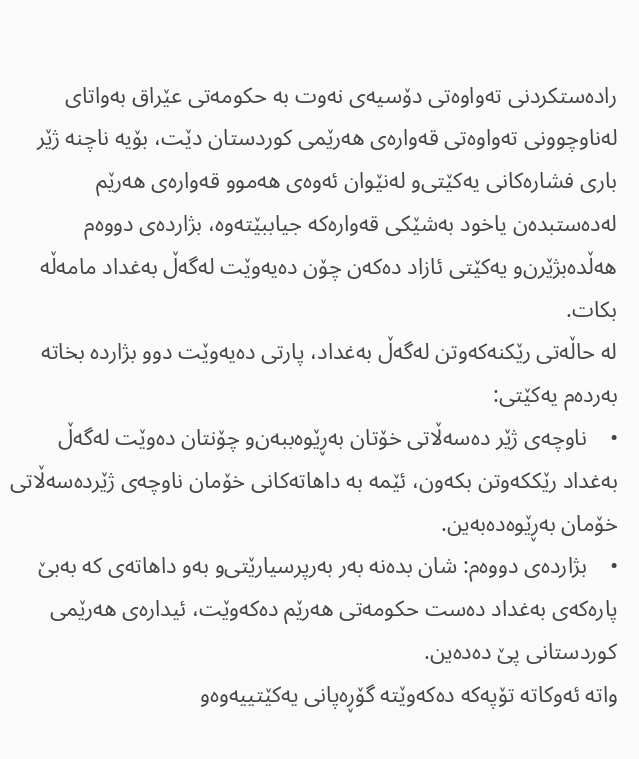رادەستكردنی تەواوەتی دۆسیەی نەوت بە حكومەتی عێراق بەواتای لەناوچوونی تەواوەتی قەوارەی هەرێمی كوردستان دێت، بۆیە ناچنە ژێر باری فشارەكانی یەكێتی‌و لەنێوان ئەوەی هەموو قەوارەی هەرێم لەدەستبدەن یاخود بەشێكی قەوارەكە جیاببێتەوە، بژاردەی دووەم هەڵدەبژێرن‌و یەكێتی ئازاد دەكەن چۆن دەیەوێت لەگەڵ بەغداد مامەڵە بكات.
لە حاڵەتی رێكنەكەوتن لەگەڵ بەغداد، پارتی دەیەوێت دوو بژاردە بخاتە بەردەم یەكێتی:
•    ناوچەی ژێر دەسەڵاتی خۆتان بەڕێوەببەن‌و چۆنتان دەوێت لەگەڵ بەغداد رێككەوتن بكەون، ئێمە بە داهاتەكانی خۆمان ناوچەی ژێردەسەڵاتی خۆمان بەڕێوەدەبەین.
•    بژاردەی دووەم: شان بدەنە بەر بەرپرسیارێتی‌و بەو داهاتەی كە بەبێ پارەكەی بەغداد دەست حكومەتی هەرێم دەكەوێت، ئیدارەی هەرێمی كوردستانی پێ دەدەین.
واتە ئەوكاتە تۆپەكە دەكەوێتە گۆڕەپانی یەكێتییەوە‌و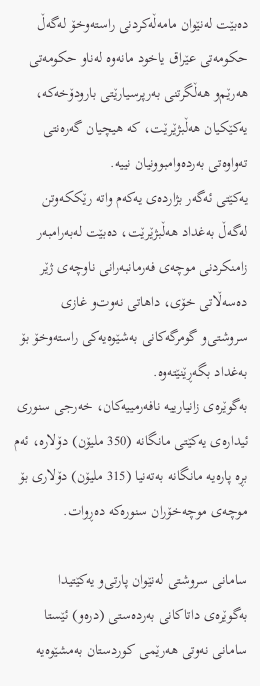دەبێت لەنێوان مامەڵەكردنی راستەوخۆ لەگەڵ حكومەتی عێراق یاخود مانەوە لەناو حكومەتی هەرێم‌و هەڵگرتنی بەرپرسیارێتی بارودۆخەكە، یەكێكیان هەڵبژێرێت، كە هیچیان گەرەنتی تەواوەتی بەردەوامبوونیان نییە.
یەكێتی ئەگەر بژاردەی یەكەم واتە رێككەوتن لەگەڵ بەغداد هەڵبژێرێت، دەبێت لەبەرامبەر زامنكردنی موچەی فەرمانبەرانی ناوچەی ژێر دەسەڵاتی خۆی، داهاتی نەوت‌و غازی سروشتی‌و گومرگەكانی بەشێوەیەكی راستەوخۆ بۆ بەغداد بگەڕێنێتەوە.
بەگوێرەی زانیارییە نافەرمییەكان، خەرجی سنوری ئیدارەی یەكێتی مانگانە (350 ملیۆن) دۆلارە، ئەم بڕە پارەیە مانگانە بەتەنیا (315 ملیۆن) دۆلاری بۆ موچەی موچەخۆران سنورەكە دەڕوات.

سامانی سروشتی لەنێوان پارتی‌و یەكێتیدا
بەگوێرەی داتاكانی بەردەستی (درەو) ئێستا سامانی نەوتی هەرێمی كوردستان بەمشێوەیە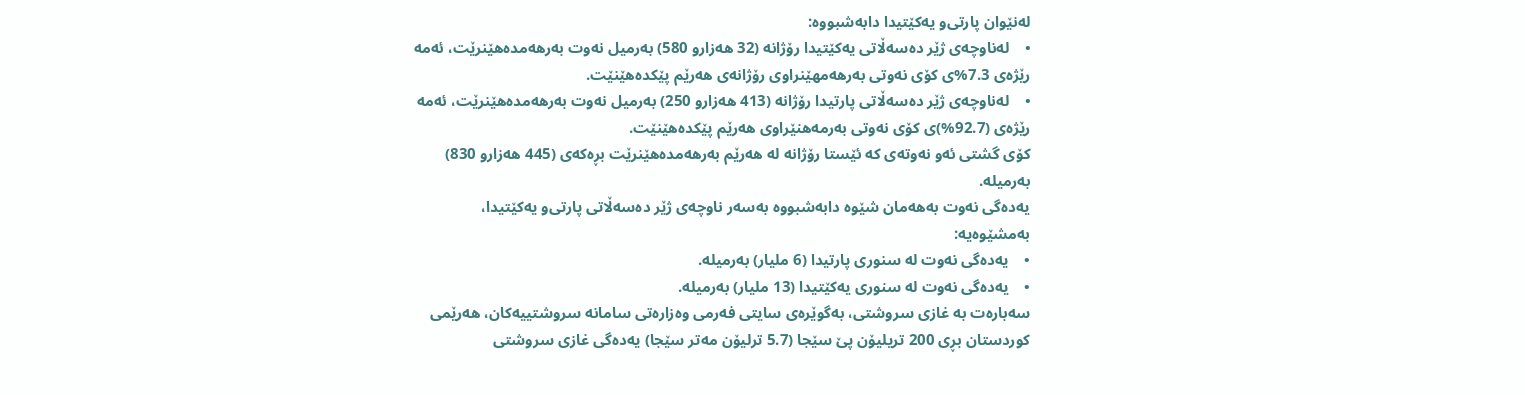لەنێوان پارتی‌و یەكێتیدا دابەشبووە:
•    لەناوچەی ژێر دەسەڵاتی یەكێتیدا رۆژانە (32 هەزارو 580) بەرمیل نەوت بەرهەمدەهێنرێت، ئەمە رێژەی 7.3%ی كۆی نەوتی بەرهەمهێنراوی رۆژانەی هەرێم پێكدەهێنێت.
•    لەناوچەی ژێر دەسەڵاتی پارتیدا رۆژانە (413 هەزارو 250) بەرمیل نەوت بەرهەمدەهێنرێت، ئەمە رێژەی (92.7%)ی كۆی نەوتی بەرمەهنێراوی هەرێم پێكدەهێنێت.
كۆی گشتی ئەو نەوتەی كە ئێستا رۆژانە لە هەرێم بەرهەمدەهێنرێت بڕەكەی (445 هەزارو 830) بەرمیلە.
یەدەگی نەوت بەهەمان شێوە دابەشبووە بەسەر ناوچەی ژێر دەسەڵاتی پارتی‌و یەكێتیدا، بەمشێوەیە:
•    یەدەگی نەوت لە سنوری پارتیدا (6 ملیار) بەرمیلە.
•    یەدەگی نەوت لە سنوری یەكێتیدا (13 ملیار) بەرمیلە.
سەبارەت بە غازی سروشتی، بەگوێرەی سایتی فەرمی وەزارەتی سامانە سروشتییەكان، هەرێمی كوردستان بڕی 200 تریلیۆن پێ سێجا (5.7 ترلیۆن مەتر سێجا) یەدەگی غازی سروشتی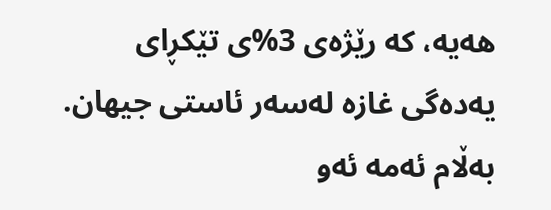هەیە، كە رێژەی 3%ی تێكڕای یەدەگی غازە لەسەر ئاستی جیهان.
بەڵام ئەمە ئەو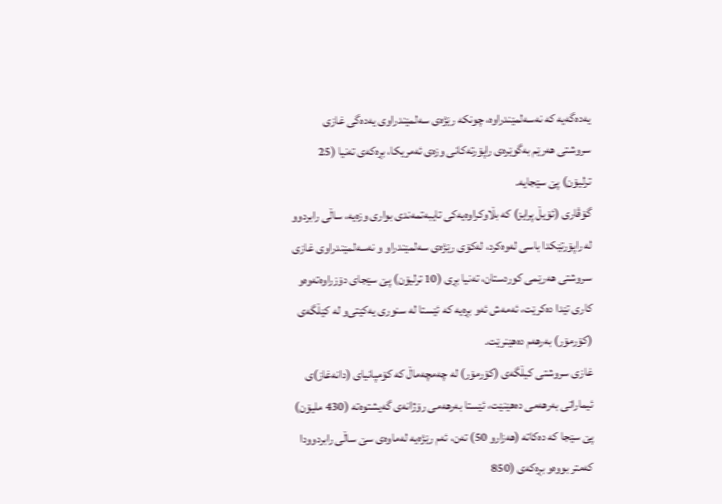یەدەگەیە كە نەسەلمێندراوە، چونكە رێژەی سەلمێندراوی یەدەگی غازی سروشتی هەرێم بەگوێرەی راپۆرتەكانی وزەی ئەمریكا، بڕەكەی تەنیا (25 ترلیۆن) پێ سێجایە.
گۆڤاری (ئۆیڵ پرایز) كە بڵاوكراوەیەكی تایبەتمەندی بواری وزەیە، ساڵی رابردوو لە راپۆرتێكدا باسی لەوەكرد، لەكۆی رێژەی سەلمێندراو و نەسەلمێندراوی غازی سروشتی هەرێمی كوردستان، تەنیا بڕی (10 ترلیۆن) پێ سێجای دۆزراوەتەوە‌و كاری تێدا دەكرێت، ئەمەش ئەو بڕەیە كە ئێستا لە سنوری یەكێتی‌و لە كێڵگەی (كۆرمۆر) بەرهەم دەهێنرێت.
غازی سروشتی كیڵگەی (كۆرمۆر) لە چەمچەماڵ كە كۆمپانیای (دانەغاز)ی ئیماراتی بەرهەمی دەهێنێت، ئێستا بەرهەمی رۆژانەی گەیشتوەتە (430 ملیۆن) پێ سێجا كە دەكاتە (هەزارو 50) تەن، ئەم رێژەیە لەماوەی سێ ساڵی رابردوودا كەمتر بووە‌و بڕەكەی (850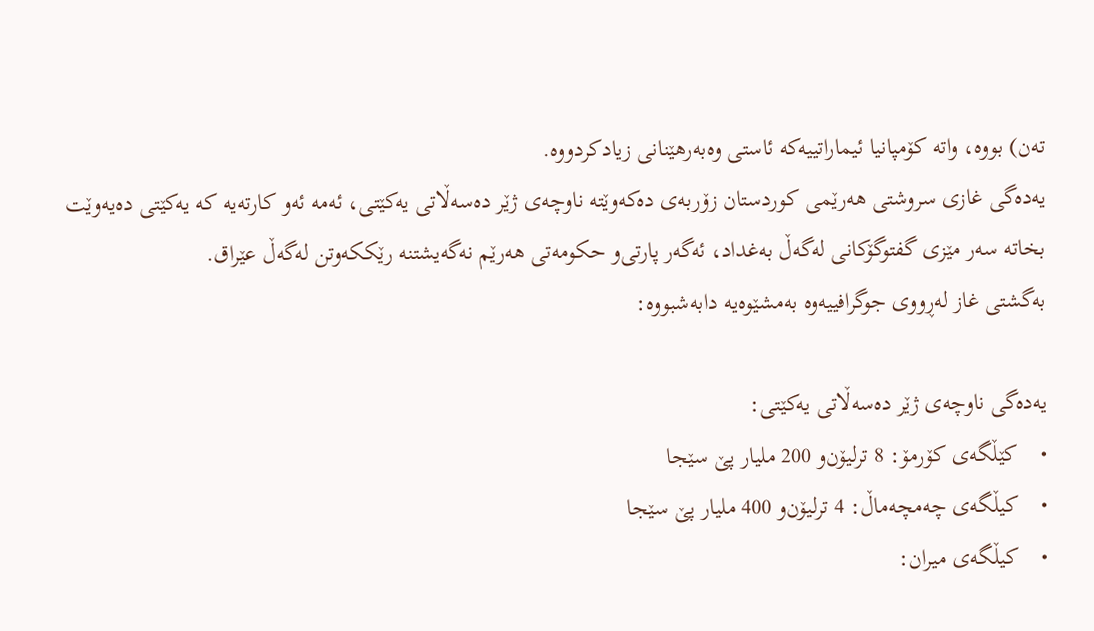تەن) بووە، واتە كۆمپانیا ئیماراتییەكە ئاستی وەبەرهێنانی زیادكردووە.
یەدەگی غازی سروشتی هەرێمی كوردستان زۆربەی دەكەوێتە ناوچەی ژێر دەسەڵاتی یەكێتی‌، ئەمە ئەو كارتەیە كە یەكێتی دەیەوێت بخاتە سەر مێزی گفتوگۆكانی لەگەڵ بەغداد، ئەگەر پارتی‌و حكومەتی هەرێم نەگەیشتنە رێككەوتن لەگەڵ عێراق.
بەگشتی غاز لەڕووی جوگرافییەوە بەمشێوەیە دابەشبووە:

یەدەگی ناوچەی ژێر دەسەڵاتی یەكێتی:
•    كێڵگەی كۆرمۆ: 8 ترلیۆن‌و 200 ملیار پێ سێجا
•    كیڵگەی چەمچەماڵ: 4 ترلیۆن‌و 400 ملیار پێ سێجا
•    كیڵگەی میران: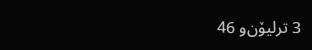3 ترلیۆن‌و 46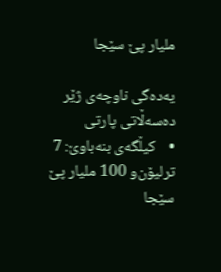ملیار پێ سێجا

یەدەگی ناوچەی ژێر دەسەڵاتی پارتی
•    كیڵگەی بنەباوێ: 7 ترلیۆن‌و 100 ملیار پێ سێجا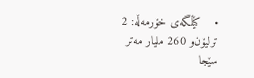•    كێڵگەی خۆرمەڵە: 2 ترلیۆن‌و 260 ملیار مەتر سێجا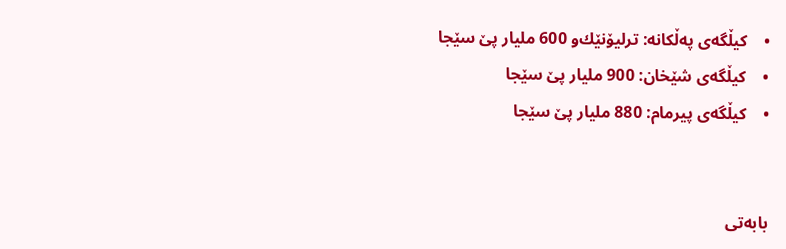•    كیڵگەی پەڵكانە: ترلیۆنێك‌و 600 ملیار پێ سێجا
•    كیڵگەی شێخان: 900 ملیار پێ سێجا
•    كیڵگەی پیرمام: 880 ملیار پێ سێجا


بابه‌تی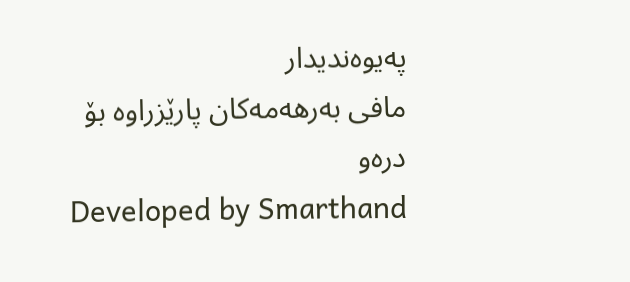په‌یوه‌ندیدار
مافی به‌رهه‌مه‌كان پارێزراوه‌ بۆ دره‌و
Developed by Smarthand